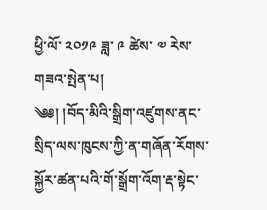ཕྱི་ལོ་ ༢༠༡༩ ཟླ་ ༩ ཚེས་ ༧ རེས་གཟའ་སྤེན་པ།
༄༅། །བོད་མིའི་སྒྲིག་འཛུགས་ནང་སྲིད་ལས་ཁུངས་ཀྱི་ན་གཞོན་རོགས་སྐྱོར་ཚན་པའི་གོ་སྒྲོག་འོག་རྡ་སྟེང་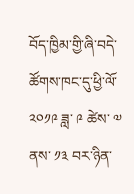བོད་ཁྱིམ་གྱི་ཞི་བདེ་ཚོགས་ཁང་དུ་ཕྱི་ལོ་ ༢༠༡༩ ཟླ་ ༩ ཚེས་ ༧ ནས་ ༡༣ བར་ཉིན་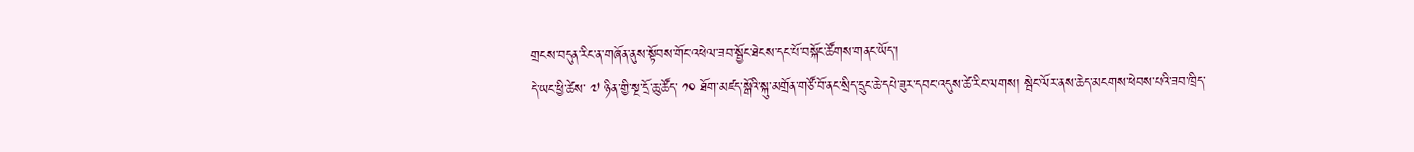གྲངས་བདུན་རིང་ན་གཞོན་ནུས་སྟོབས་གོང་འཕེལ་ཟབ་སྦྱོང་ཐེངས་དང་པོ་བསྐོང་ཚོགས་གནང་ཡོད་།
དེ་ཡང་ཕྱི་ཚེས་ ༧ ཉིན་གྱི་སྔ་དྲོ་ཆུ་ཚོད་ ༡༠ ཐོག་མཛད་སྒོའི་སྐུ་མགྲོན་གཙོ་བོ་ནང་སྲིད་དྲུང་ཆེ་དཔེ་ཟུར་དབང་འདུས་ཚེ་རིང་ལགས། སྦེང་ལོར་ནས་ཆེད་མངགས་ཕེབས་པའི་ཟབ་ཁྲིད་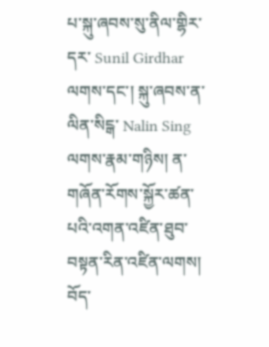པ་སྐུ་ཞབས་སུ་ནིལ་གྷིར་དར་ Sunil Girdhar ལགས་དང་། སྐུ་ཞབས་ན་ལིན་སིངྒ་ Nalin Sing ལགས་རྣམ་གཉིས། ན་གཞོན་རོགས་སྐྱོར་ཚན་པའི་འགན་འཛིན་ཐུབ་བསྟན་རིན་འཛིན་ལགས། བོད་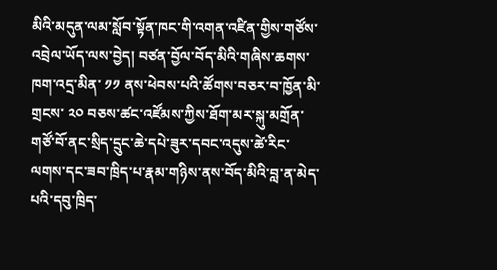མིའི་མདུན་ལམ་སློབ་སྟོན་ཁང་གི་འགན་འཛིན་གྱིས་གཙོས་འབྲེལ་ཡོད་ལས་བྱེད། བཙན་བྱོལ་བོད་མིའི་གཞིས་ཆགས་ཁག་འདྲ་མིན་ ༡༡ ནས་ཕེབས་པའི་ཚོགས་བཅར་བ་ཁྱོན་མི་གྲངས་ ༢༠ བཅས་ཚང་འཛོམས་ཀྱིས་ཐོག་མར་སྐུ་མགྲོན་གཙོ་བོ་ནང་སྲིད་དྲུང་ཆེ་དཔེ་ཟུར་དབང་འདུས་ཚེ་རིང་ལགས་དང་ཟབ་ཁྲིད་པ་རྣམ་གཉིས་ནས་བོད་མིའི་བླ་ན་མེད་པའི་དབུ་ཁྲིད་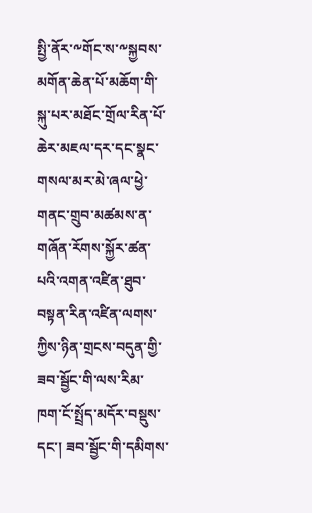སྤྱི་ནོར་༸གོང་ས་༸སྐྱབས་མགོན་ཆེན་པོ་མཆོག་གི་སྐུ་པར་མཐོང་གྲོལ་རིན་པོ་ཆེར་མཇལ་དར་དང་སྣང་གསལ་མར་མེ་ཞལ་ཕྱེ་གནང་གྲུབ་མཚམས་ན་གཞོན་རོགས་སྐྱོར་ཚན་པའི་འགན་འཛིན་ཐུབ་བསྟན་རིན་འཛིན་ལགས་ཀྱིས་ཉིན་གྲངས་བདུན་གྱི་ཟབ་སྦྱོང་གི་ལས་རིམ་ཁག་ངོ་སྤྲོད་མདོར་བསྡུས་དང་། ཟབ་སྦྱོང་གི་དམིགས་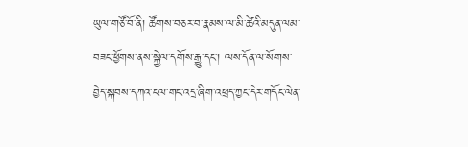ཡུལ་གཙོ་བོ་ནི། ཚོགས་བཅར་བ་རྣམས་ལ་མི་ཚེའི་མདུན་ལམ་བཟང་ཕྱོགས་ནས་སྐྱེལ་དགོས་རྒྱུ་དང་། ལས་དོན་ལ་སོགས་བྱེད་སྐབས་དཀའ་ངལ་གང་འདྲ་ཞིག་འཕྲད་ཀྱང་དེར་གདོང་ལེན་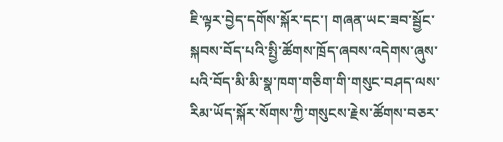ཇི་ལྟར་བྱེད་དགོས་སྐོར་དང་། གཞན་ཡང་ཟབ་སྦྱོང་སྐབས་བོད་པའི་སྤྱི་ཚོགས་ཁྲོད་ཞབས་འདེགས་ཞུས་པའི་བོད་མི་མི་སྣ་ཁག་གཅིག་གི་གསུང་བཤད་ལས་རིམ་ཡོད་སྐོར་སོགས་ཀྱི་གསུངས་རྗེས་ཚོགས་བཅར་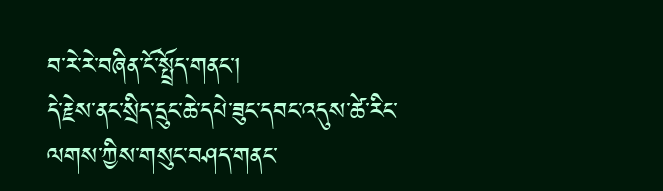བ་རེ་རེ་བཞིན་ངོ་སྤྲོད་གནང་།
དེ་རྗེས་ནང་སྲིད་དྲུང་ཆེ་དཔེ་ཟུང་དབང་འདུས་ཚེ་རིང་ལགས་ཀྱིས་གསུང་བཤད་གནང་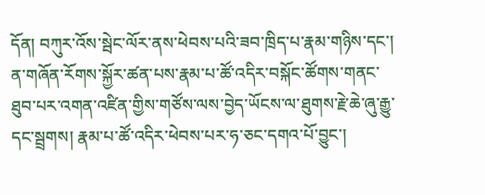དོན། བཀུར་འོས་སྦེང་ལོར་ནས་ཕེབས་པའི་ཟབ་ཁྲིད་པ་རྣམ་གཉིས་དང་། ན་གཞོན་རོགས་སྐྱོར་ཚན་པས་རྣམ་པ་ཚོ་འདིར་བསྐོང་ཚོགས་གནང་ཐུབ་པར་འགན་འཛིན་གྱིས་གཙོས་ལས་བྱེད་ཡོངས་ལ་ཐུགས་རྗེ་ཆེ་ཞུ་རྒྱུ་དང་སྦྲགས། རྣམ་པ་ཚོ་འདིར་ཕེབས་པར་ཧ་ཅང་དགའ་པོ་བྱུང་།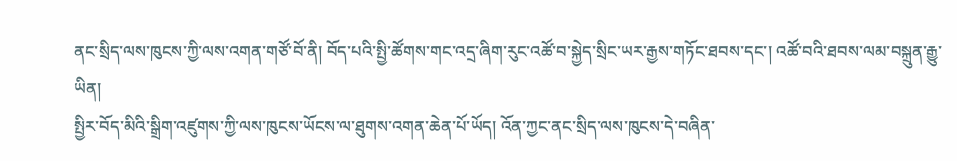ནང་སྲིད་ལས་ཁུངས་ཀྱི་ལས་འགན་གཙོ་བོ་ནི། བོད་པའི་སྤྱི་ཚོགས་གང་འདྲ་ཞིག་རུང་འཚོ་བ་སྐྱེད་སྲིང་ཡར་རྒྱས་གཏོང་ཐབས་དང་། འཚོ་བའི་ཐབས་ལམ་བསྐྲུན་རྒྱུ་ཡིན།
སྤྱིར་བོད་མིའི་སྒྲིག་འཛུགས་ཀྱི་ལས་ཁུངས་ཡོངས་ལ་ཐུགས་འགན་ཆེན་པོ་ཡོད། འོན་ཀྱང་ནང་སྲིད་ལས་ཁུངས་དེ་བཞིན་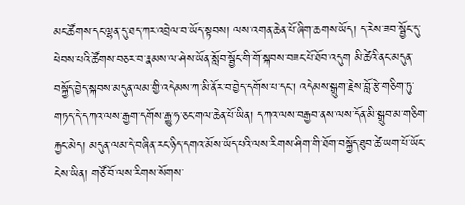མང་ཚོགས་དང་ལྷན་དུ་ཐད་ཀར་འབྲེལ་བ་ཡོད་སྟབས། ལས་འགན་ཆེན་པོ་ཞིག་ཆགས་ཡོད། ད་རེས་ཟབ་སྦྱོང་དུ་ཕེབས་པའི་ཚོགས་བཅར་བ་རྣམས་ལ་ཤེས་ཡོན་སློབ་སྦྱོང་གི་གོ་སྐབས་བཟང་པོ་ཐོབ་འདུག མི་ཚེའི་ནང་མདུན་བསྐྱོད་བྱེད་སྐབས་མདུན་ལམ་གྱི་འདེམས་ཀ་མི་ནོར་བ་བྱེད་དགོས་པ་དང་། འདེམས་སྒྲུག་རྗེས་བློ་རྩེ་གཅིག་ཏུ་གཏད་དེ་དཀའ་ལས་རྒྱག་དགོས་རྒྱུ་ཧ་ཅང་གལ་ཆེན་པོ་ཡིན། དཀའ་ལས་བརྒྱབ་ནས་ལས་དོན་མི་སྒྲུབ་མ་གཅིག་རྐྱང་མེད། མདུན་ལམ་དེ་བཞིན་རང་ཉིད་དགའ་མོས་ཡོད་པའི་ལས་རིགས་ཤིག་གི་ཐོག་བསྐྱོད་ཐུབ་ཚེ་ཡག་པོ་ཡོང་ངེས་ཡིན། གཙོ་བོ་ལས་རིགས་སོགས་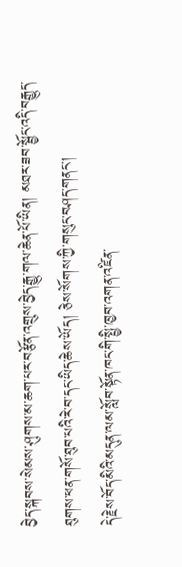བྱེད་སྐབས་སེམས་ཤུགས་མ་ཆག་པར་བརྩོན་འགྲུས་བྱེད་རྒྱུ་གལ་ཆེན་པོ་ཡིན། མཐར་ཟབ་སྦྱོང་འདི་བརྒྱུད་ཐུགས་ཕན་གསོ་ཐུབ་པའི་རེ་བ་དང་ཡིད་ཆེས་ཡོད། ཅེས་སོགས་ཀྱི་གསུང་བཤད་གནང་།
དེ་རྗེས་བོད་མིའི་མདུན་ལམ་སློབ་སྟོན་ཁང་གི་སྤྱི་ཁྱབ་འགན་འཛིན་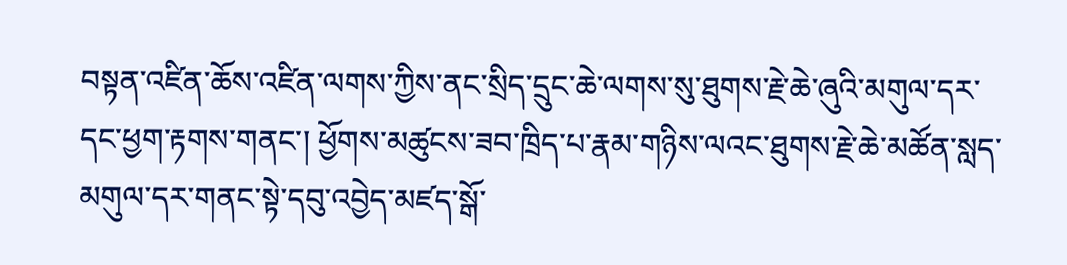བསྟན་འཛིན་ཆོས་འཛིན་ལགས་ཀྱིས་ནང་སྲིད་དྲུང་ཆེ་ལགས་སུ་ཐུགས་རྗེ་ཆེ་ཞུའི་མགུལ་དར་དང་ཕྱག་རྟགས་གནང་། ཕྱོགས་མཚུངས་ཟབ་ཁྲིད་པ་རྣམ་གཉིས་ལའང་ཐུགས་རྗེ་ཆེ་མཚོན་སླད་མགུལ་དར་གནང་སྟེ་དབུ་འབྱེད་མཛད་སྒོ་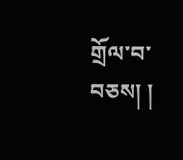གྲོལ་བ་བཅས། །